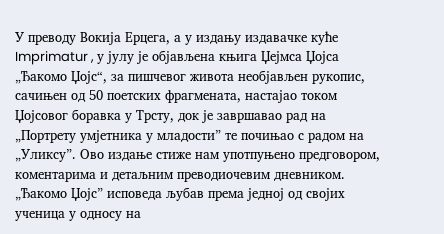У преводу Вокија Ерцега, а у издању издавачке куће Imprimatur , у јулу је објављена књига Џејмса Џојса „Ђакомо Џојс“, за пишчевог живота необјављен рукопис, сачињен од 50 поетских фрагмената, настајао током Џојсовог боравка у Трсту, док је завршавао рад на „Портрету умјетника у младости” те почињао с радом на „Уликсу”. Ово издање стиже нам употпуњено предговором, коментарима и детаљним преводиочевим дневником.
„Ђакомо Џојс” исповеда љубав према једној од својих ученица у односу на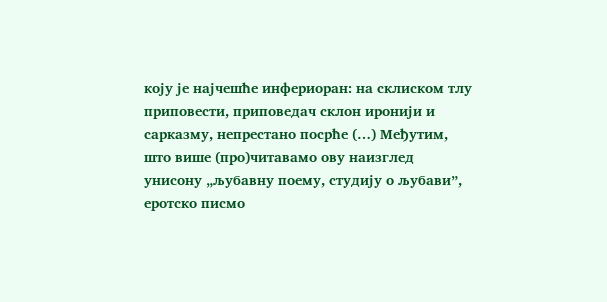коју је најчешће инфериоран: на склиском тлу приповести, приповедач склон иронији и сарказму, непрестано посрће (…) Међутим, што више (про)читавамо ову наизглед унисону „љубавну поему, студију о љубави”, еротско писмо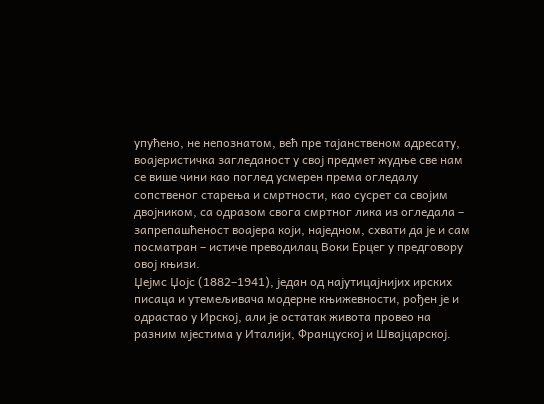упућено, не непознатом, већ пре тајанственом адресату, воајеристичка загледаност у свој предмет жудње све нам се више чини као поглед усмерен према огледалу сопственог старења и смртности, као сусрет са својим двојником, са одразом свога смртног лика из огледала – запрепашћеност воајера који, наједном, схвати да је и сам посматран – истиче преводилац Воки Ерцег у предговору овој књизи.
Џејмс Џојс (1882–1941), један од најутицајнијих ирских писаца и утемељивача модерне књижевности, рођен је и одрастао у Ирској, али је остатак живота провео на разним мјестима у Италији, Француској и Швајцарској.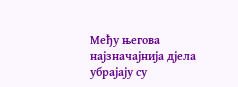Међу његова најзначајнија дјела убрајају су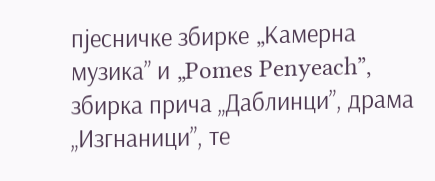пјесничке збирке „Kамерна музика” и „Pomes Penyeach”, збирка прича „Даблинци”, драма „Изгнаници”, те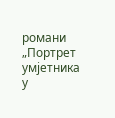романи „Портрет умјетника у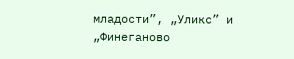младости”, „Уликс” и „Финеганово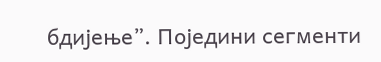бдијење”. Поједини сегменти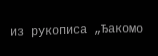из рукописа „Ђакомо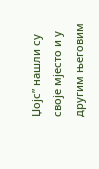Џојс” нашли су своје мјесто и у другим његовим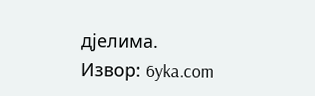дјелима.
Извор: 6yka.com